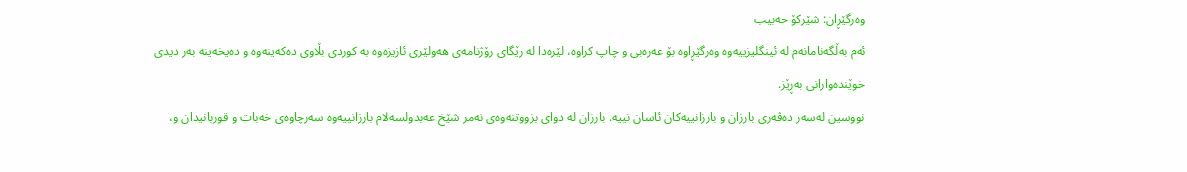وەرگێڕان: شێرکۆ حەبیب
ئەم بەڵگەنامانەم لە ئینگلیزییەوە وەرگێڕاوە بۆ عەرەبی و چاپ کراوە، لێرەدا لە رێگای رۆژنامەی هەولێری ئازیزەوە بە کوردی بڵاوی دەکەینەوە و دەیخەینە بەر دیدی خوێندەوارانی بەڕێز.
نووسین لەسەر دەڤەری بارزان و بارزانییەکان ئاسان نییە. بارزان لە دوای بزووتنەوەی نەمر شێخ عەبدولسەلام بارزانییەوە سەرچاوەی خەبات و قوربانیدان و،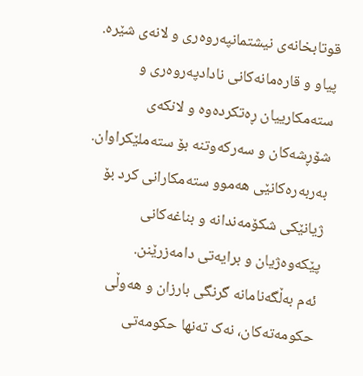قوتابخانەی نیشتمانپەروەری و لانەی شێرە. پیاو و قارەمانەکانی نادادپەروەری و ستەمکارییان ڕەتکردەوە و لانکەی شۆڕشەکان و سەرکەوتنە بۆ ستەملێکراوان. بەربەرەکانێی هەموو ستەمکارانی کرد بۆ ژیانێکی شکۆمەندانە و بناغەکانی پێکەوەژیان و برایەتی دامەزرێنن.
ئەم بەڵگەنامانە گرنگی بارزان و هەوڵی حکومەتەکان، نەک تەنها حکومەتی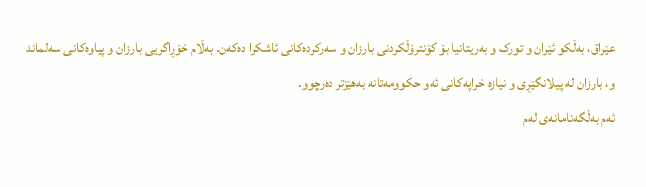عێراق، بەڵکو ئێران و تورک و بەریتانیا بۆ کۆنترۆڵکردنی بارزان و سەرکردەکانی ئاشکرا دەکەن. بەڵام خۆڕاگریی بارزان و پیاوەکانی سەلماند و، بارزان لە پیلانگێڕی و نیازە خراپەکانی ئەو حکوومەتانە بەهێزتر دەرچوو.
ئەم بەڵگەنامانەی لەم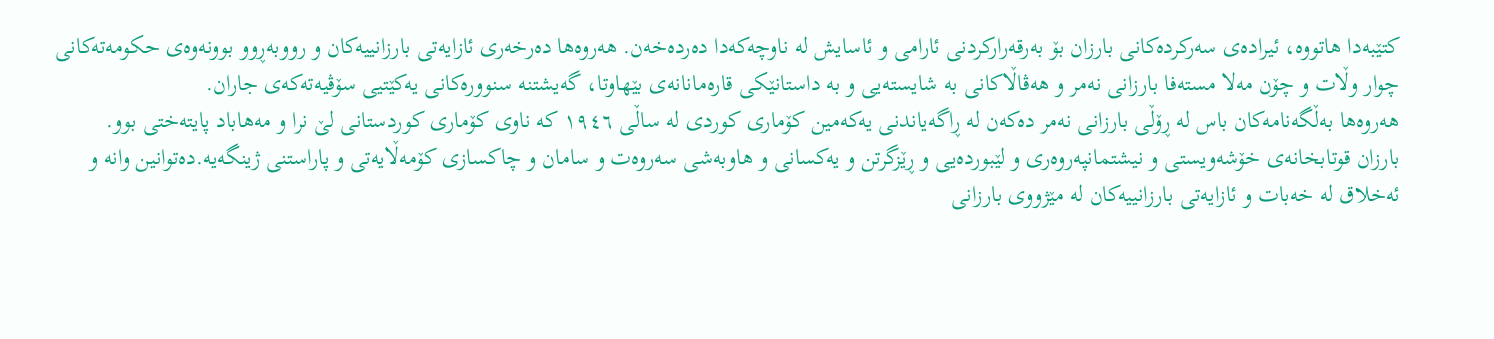کتێبەدا هاتووە، ئیرادەی سەرکردەکانی بارزان بۆ بەرقەرارکردنی ئارامی و ئاسایش لە ناوچەکەدا دەردەخەن. هەروەها دەرخەری ئازایەتی بارزانییەکان و رووبەڕوو بوونەوەی حکومەتەکانی چوار وڵات و چۆن مەلا مستەفا بارزانی نەمر و هەڤاڵاکانی بە شایستەیی و بە داستانێکی قارەمانانەی بێهاوتا، گەیشتنە سنوورەکانی یەکێتیی سۆڤیەتەکەی جاران.
هەروەها بەڵگەنامەکان باس لە ڕۆڵی بارزانی نەمر دەکەن لە ڕاگەیاندنی یەکەمین کۆماری کوردی لە ساڵی ١٩٤٦ کە ناوی کۆماری کوردستانی لێ نرا و مەهاباد پایتەختی بوو.
بارزان قوتابخانەی خۆشەویستی و نیشتمانپەروەری و لێبوردەیی و ڕێزگرتن و یەکسانی و هاوبەشی سەروەت و سامان و چاکسازی کۆمەڵایەتی و پاراستنی ژینگەیە.دەتوانین وانە و ئەخلاق لە خەبات و ئازایەتی بارزانییەکان لە مێژووی بارزانی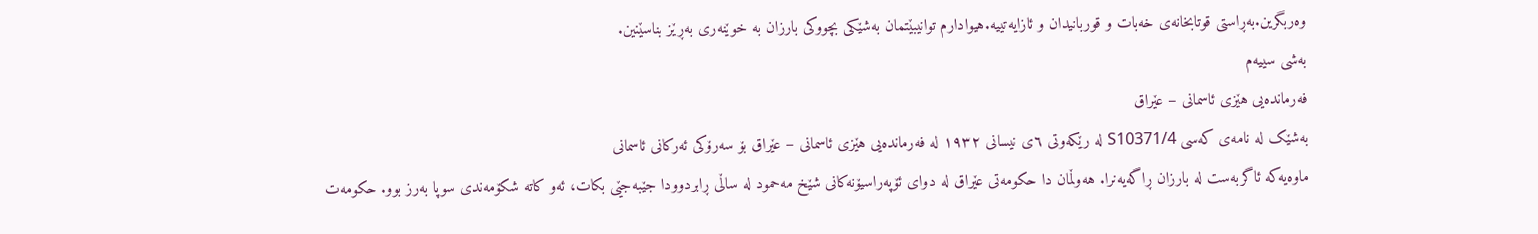وەربگرین.بەڕاستی قوتابخانەی خەبات و قوربانیدان و ئازایەتییە.هیوادارم توانیبێتمان بەشێکی بچووکی بارزان بە خوێنەری بەڕێز بناسێنین.
بەشی سییەم
فەرماندەیی هێزی ئاسمانی – عێراق
بەشێک لە نامەی کەسی S10371/4 لە رێکەوتی ٦ی نیسانی ١٩٣٢ لە فەرماندەیی هێزی ئاسمانی – عێراق بۆ سەرۆکی ئەرکانی ئاسمانی
ماوەیەکە ئاگربەست لە بارزان ڕاگەیەنرا. هەوڵمان دا حکومەتی عێراق لە دوای ئۆپەراسیۆنەکانی شێخ مەحمود لە ساڵی ڕابردوودا جێبەجێی بکات، ئەو کاتە شکۆمەندی سوپا بەرز بوو. حکومەت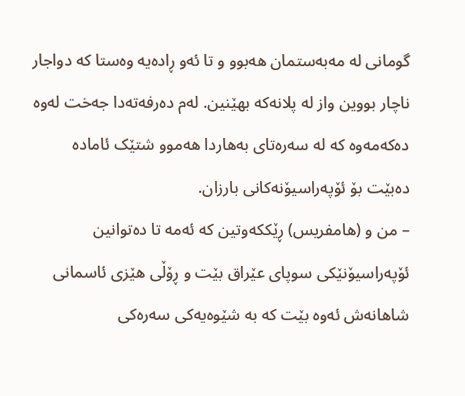گومانی لە مەبەستمان هەبوو و تا ئەو ڕادەیە وەستا کە دواجار ناچار بووین واز لە پلانەکە بهێنین. لەم دەرفەتەدا جەخت لەوە دەکەمەوە کە لە سەرەتای بەهاردا هەموو شتێک ئامادە دەبێت بۆ ئۆپەراسیۆنەکانی بارزان.
– من و (هامفریس) ڕێککەوتین کە ئەمە تا دەتوانین ئۆپەراسیۆنێکی سوپای عێراق بێت و ڕۆڵی هێزی ئاسمانی شاهانەش ئەوە بێت کە بە شێوەیەکی سەرەکی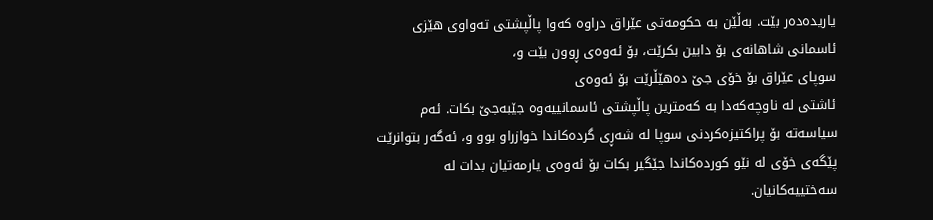یاریدەدەر بێت. بەڵێن بە حکومەتی عێراق دراوە کەوا پاڵپشتی تەواوی هێزی ئاسمانی شاهانەی بۆ دابین بکرێت، بۆ ئەوەی ڕوون بێت و،
سوپای عێراق بۆ خۆی جێ دەهێڵرێت بۆ ئەوەی
ئاشتی لە ناوچەکەدا بە کەمترین پاڵپشتی ئاسمانییەوە جێبەجێ بکات. ئەم سیاسەتە بۆ پراکتیزەکردنی سوپا لە شەڕی گردەکاندا خوازراو بوو و، ئەگەر بتوانرێت پێگەی خۆی لە نێو کوردەکاندا جێگیر بکات بۆ ئەوەی یارمەتیان بدات لە سەختییەکانیان.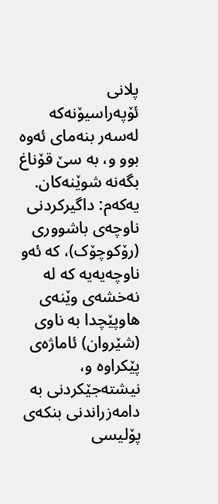پلانی ئۆپەراسیۆنەکە لەسەر بنەمای ئەوە بوو و، بە سێ قۆناغ بگەنە شوێنەکان. یەکەم: داگیرکردنی ناوچەی باشووری (رۆکوچۆک)، کە ئەو ناوچەیەیە کە لە نەخشەی وێنەی هاوپێچدا بە ناوی (شێروان) ئاماژەی پێکراوە و، نیشتەجێکردنی بە دامەزراندنی بنکەی پۆلیسی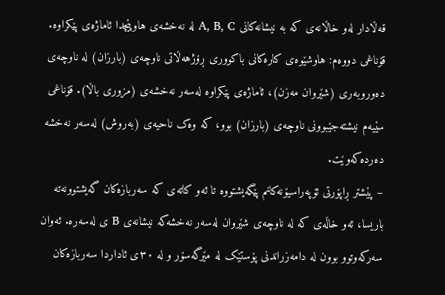قەڵادار لەو خاڵانەی کە بە نیشانەکانی A, B, C لە نەخشەی هاوپێچدا ئاماژەی پێکراوە. قۆناغی دووەم: هاوشێوەی کارەکانی باکووری ڕۆژهەڵاتی ناوچەی (بارزان) لە ناوچەی دەوروبەری (شێروان مەزن)، ئاماژەی پێکراوە لەسەر نەخشەی (مزوری باڵا). قۆناغی سێیەم نیشتەجێبوونی ناوچەی (بارزان) بوو، کە وەک ناحیەی (بەروش) لەسەر نەخشە دەردەکەوێت.
– پێشتر ڕاپۆرتی ئۆپەراسیۆنەکانم پێگەیشتووە تا ئەو کاتەی کە سەربازەکان گەیشتوونەتە باریسا، ئەو خاڵەی کە لە ناوچەی شێروان لەسەر نەخشەکە نیشانەی B ی لەسەرە. ئەوان سەرکەوتوو بوون لە دامەزراندنی پۆستێک لە مێرگەسۆر و لە ٣٠ی ئاداردا سەربازەکان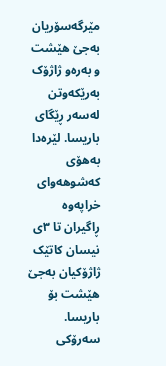مێرگەسۆریان بەجێ هێشت و بەرەو ژاژۆک بەرێکەوتن لەسەر ڕێگای باریسا. لێرەدا بەهۆی کەشوهەوای خراپەوە ڕاگیران تا ٣ی نیسان کاتێک ژاژۆکیان بەجێ هێشت بۆ باریسا.
سەرۆکی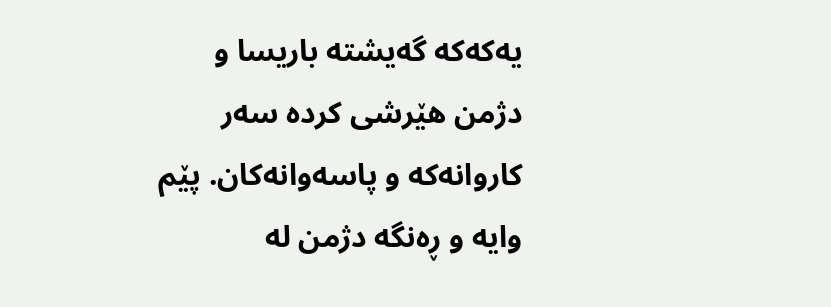یەکەکە گەیشتە باریسا و دژمن هێرشی کردە سەر کاروانەکە و پاسەوانەکان. پێم وایە و ڕەنگە دژمن لە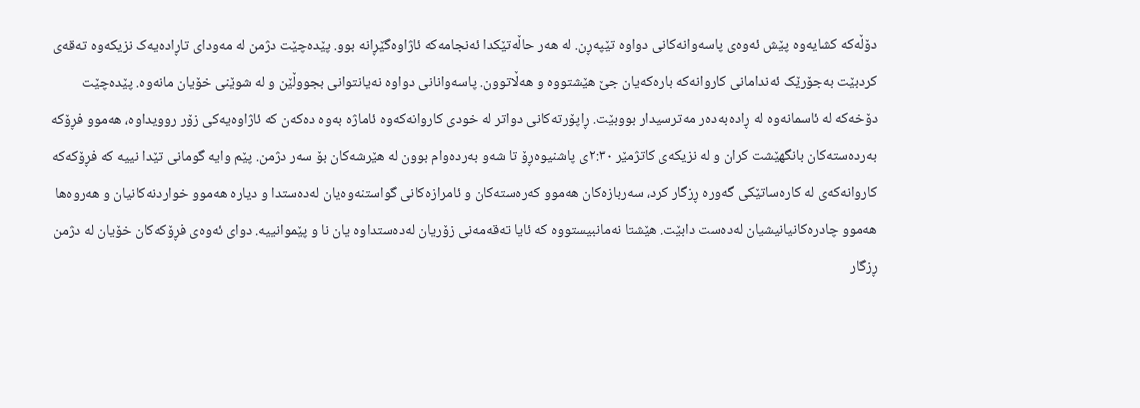دۆڵەکە کشایەوە پێش ئەوەی پاسەوانەکانی دواوە تێپەڕن. لە هەر حاڵەتێکدا ئەنجامەکە ئاژاوەگێڕانە بوو. پێدەچێت دژمن لە مەودای تاڕادەیەک نزیکەوە تەقەی کردبێت بەجۆرێک ئەندامانی کاروانەکە بارەکەیان جێ هێشتووە و هەڵاتوون. پاسەوانانی دواوە نەیانتوانی بجووڵێن و لە شوێنی خۆیان مانەوە. پێدەچێت دۆخەکە لە ئاسمانەوە لە ڕادەبەدەر مەترسیدار بووبێت. ڕاپۆرتەکانی دواتر لە خودی کاروانەکەوە ئاماژە بەوە دەکەن کە ئاژاوەیەکی زۆر روویداوە، هەموو فڕۆکە بەردەستەکان بانگهێشت کران و لە نزیکەی کاتژمێر ٢:٣٠ی پاشنیوەڕۆ تا شەو بەردەوام بوون لە هێرشەکان بۆ سەر دژمن. پێم وایە گومانی تێدا نییە کە فڕۆکەکە کاروانەکەی لە کارەساتێکی گەورە ڕزگار کرد، سەربازەکان هەموو کەرەستەکان و ئامرازەکانی گواستنەوەیان لەدەستدا و دیارە هەموو خواردنەکانیان و هەروەها هەموو چادرەکانیانیشیان لەدەست دابێت. هێشتا نەمانبیستووە کە ئایا تەقەمەنی زۆریان لەدەستداوە یان نا و پێموانییە. دوای ئەوەی فڕۆکەکان خۆیان لە دژمن ڕزگار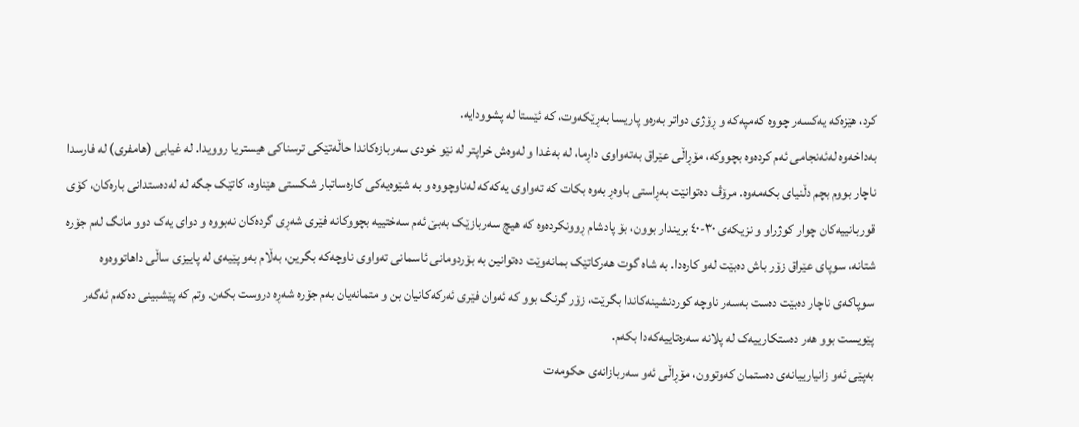کرد، هێزەکە یەکسەر چووە کەمپەکە و ڕۆژی دواتر بەرەو پاریسا بەڕێکەوت، کە ئێستا لە پشوودایە.
بەداخەوە لەئەنجامی ئەم کردەوە بچووکە، مۆڕاڵی عێراق بەتەواوی داڕما، لە بەغدا و لەوەش خراپتر لە نێو خودی سەربازەکاندا حاڵەتێکی ترسناکی هیستریا روویدا. لە غیابی (هامفری) لە فارسدا ناچار بووم بچم دڵنیای بکەمەوە. مرۆڤ دەتوانێت بەڕاستی باوەڕ بەوە بکات کە تەواوی یەکەکە لەناوچووە و بە شێوەیەکی کارەساتبار شکستی هێناوە، کاتێک جگە لە لەدەستدانی بارەکان، کۆی قوربانییەکان چوار کوژراو و نزیکەی ٣٠-٤٠ بریندار بوون، بۆ پادشام ڕوونکردەوە کە هیچ سەربازێک بەبێ ئەم سەختییە بچووکانە فێری شەڕی گردەکان نەبووە و دوای یەک دوو مانگ لەم جۆرە شتانە، سوپای عێراق زۆر باش دەبێت لەو کارەدا. بە شاه گوت هەرکاتێک بمانەوێت دەتوانین بە بۆردومانی ئاسمانی تەواوی ناوچەکە بگرین، بەڵام بەو پێیەی لە پاییزی ساڵی داهاتووەوە سوپاکەی ناچار دەبێت دەست بەسەر ناوچە کوردنشینەکاندا بگرێت، زۆر گرنگ بوو کە ئەوان فێری ئەرکەکانیان بن و متمانەیان بەم جۆرە شەڕە دروست بکەن. وتم کە پێشبینی دەکەم ئەگەر پێویست بوو هەر دەستکارییەک لە پلانە سەرەتاییەکەدا بکەم.
بەپێی ئەو زانیارییانەی دەستمان کەوتوون، مۆڕاڵی ئەو سەربازانەی حکومەت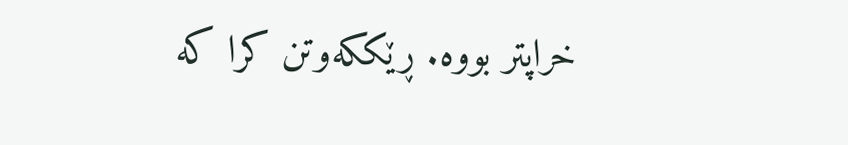خراپتر بووە. ڕێککەوتن کرا کە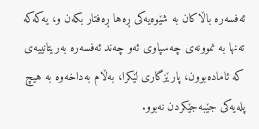ئەفسەرە باڵاکان بە شێوەیەکی ڕەها ڕەفتار بکەن و، یەکەکە تەنها بە نموونەی چەسپاوی ئەو چەند ئەفسەرە بەریتانییەی کە ئامادەبوون، پارێزگاری لێکرا، بەڵام بەداخەوە بە هیچ پلەیەکی جێبەجێکردن نەبوو.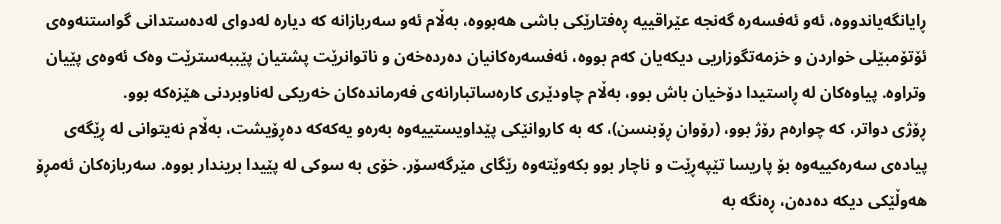ڕایانگەیاندووە، ئەو ئەفسەرە گەنجە عێراقییە ڕەفتارێکی باشی هەبووە، بەڵام ئەو سەربازانە کە دیارە لەدوای لەدەستدانی گواستنەوەی ئۆتۆمبێلی خواردن و خزمەتگوزاریی دیکەیان کەم بووە، ئەفسەرەکانیان دەردەخەن و ناتوانرێت پشتیان پێببەسترێت وەک ئەوەی پێیان وتراوە. پیاوەکان لە ڕاستیدا دۆخیان باش بوو، بەڵام چاودێری کارەساتبارانەی فەرماندەکان خەریکی لەناوبردنی هێزەکە بوو.
ڕۆژی دواتر، کە چوارەم رۆژ بوو، (رۆوان ڕۆبنسن)، کە بە کاروانێکی پێداویستییەوە بەرەو یەکەکە دەڕۆیشت، بەڵام نەیتوانی لە ڕێگەی پیادەی سەرەکییەوە بۆ پاریسا تێپەڕێت و ناچار بوو بکەوێتەوە رێگای مێرگەسۆر. خۆی بە سوکی لە پێیدا بریندار بووە. سەربازەکان ئەمڕۆ هەوڵێکی دیکە دەدەن، ڕەنگە بە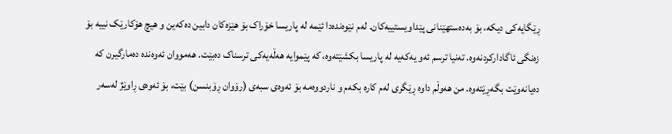ڕێگایەکی دیکە، بۆ بەدەستهێنانی پێداویستییەکان. لەم نێوەندەدا ئێمە لە پاریسا خۆراک بۆ هێزەکان دابین دەکەین و هیچ هۆکارێک نییە بۆ زەنگی ئاگادارکردنەوە. تەنیا ترسم ئەو یەکەیە لە پاریسا بکشێتەوە، کە پێموایە هەڵەیەکی ترسناک دەبێت. هەمووان ئەوەندە دەمارگیرن کە دەیانەوێت بگەڕێتەوە. من هەوڵم داوە ڕێگری لەم کارە بکەم و ناردووەمە بۆ ئەوەی سبەی (رۆوان ڕۆبنسن) بێت، بۆ ئەوەی ڕاوێژ لەسەر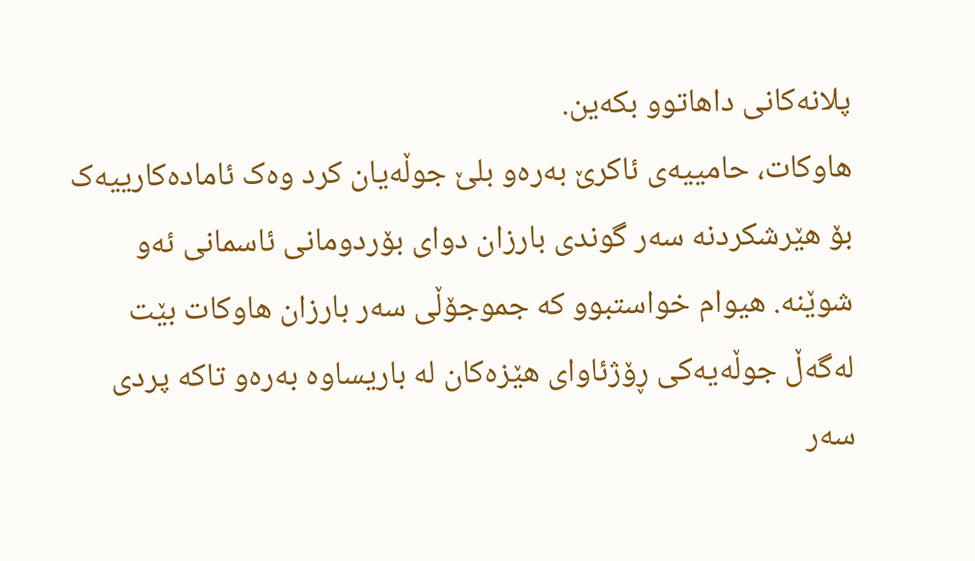پلانەکانی داهاتوو بکەین.
هاوکات، حامییەی ئاکرێ بەرەو بلێ جوڵەیان کرد وەک ئامادەکارییەک بۆ هێرشکردنە سەر گوندی بارزان دوای بۆردومانی ئاسمانی ئەو شوێنە. هیوام خواستبوو کە جموجۆڵی سەر بارزان هاوکات بێت لەگەڵ جوڵەیەکی ڕۆژئاوای هێزەکان لە باریساوە بەرەو تاکە پردی سەر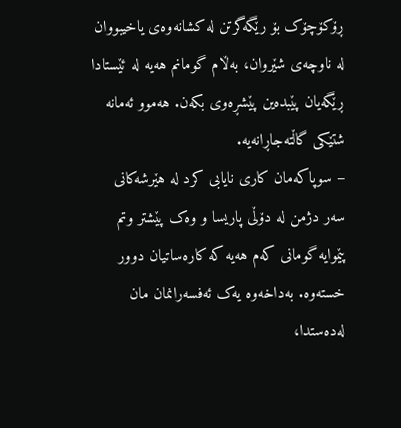ڕۆکۆچۆک بۆ رێگەگرتن لە کشانەوەی یاخیبووان لە ناوچەی شێروان، بەڵام گومانم هەیە لە ئێستادا ڕێگەیان پێبدەین پێشڕەوی بکەن. هەموو ئەمانە شتێکی گاڵتەجاڕانەیە.
– سوپاکەمان کاری نایابی کرد لە هێرشەکانی سەر دژمن لە دۆڵی پاریسا و وەک پێشتر وتم پێموایە گومانی کەم هەیە کە کارەساتیان دوور خستەوە. بەداخەوە یەک ئەفسەرانمان مان لەدەستدا،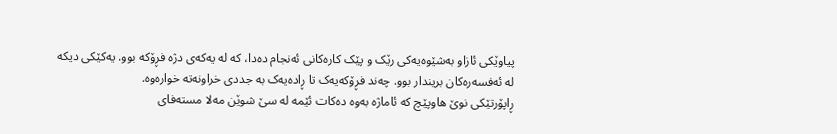پیاوێکی ئازاو بەشێوەیەکی رێک و پێک کارەکانی ئەنجام دەدا، کە لە یەکەی دژە فڕۆکە بوو. یەکێکی دیکە لە ئەفسەرەکان بریندار بوو. چەند فڕۆکەیەک تا ڕادەیەک بە جددی خراونەتە خوارەوە.
ڕاپۆرتێکی نوێ هاوپێچ کە ئاماژە بەوە دەکات ئێمە لە سێ شوێن مەلا مستەفای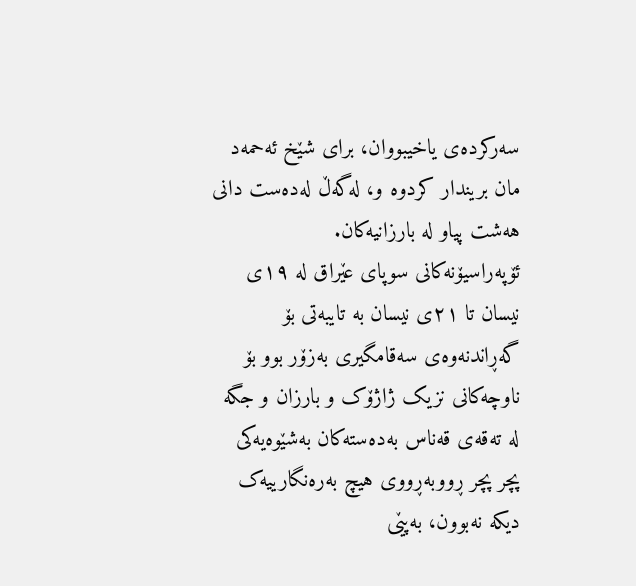سەرکردەی یاخیبووان، برای شێخ ئەحمەد مان بریندار کردوە و، لەگەڵ لەدەست دانی هەشت پیاو لە بارزانیەکان.
ئۆپەراسیۆنەکانی سوپای عێراق لە ١٩ی نیسان تا ٢١ی نیسان بە تایبەتی بۆ گەڕاندنەوەی سەقامگیری بەزۆر بوو بۆ ناوچەکانی نزیک ژاژۆک و بارزان و جگە لە تەقەی قەناس بەدەستەکان بەشێوەیەکی پچر پچر ڕووبەڕووی هیچ بەرەنگارییەک دیکە نەبوون، بەپێی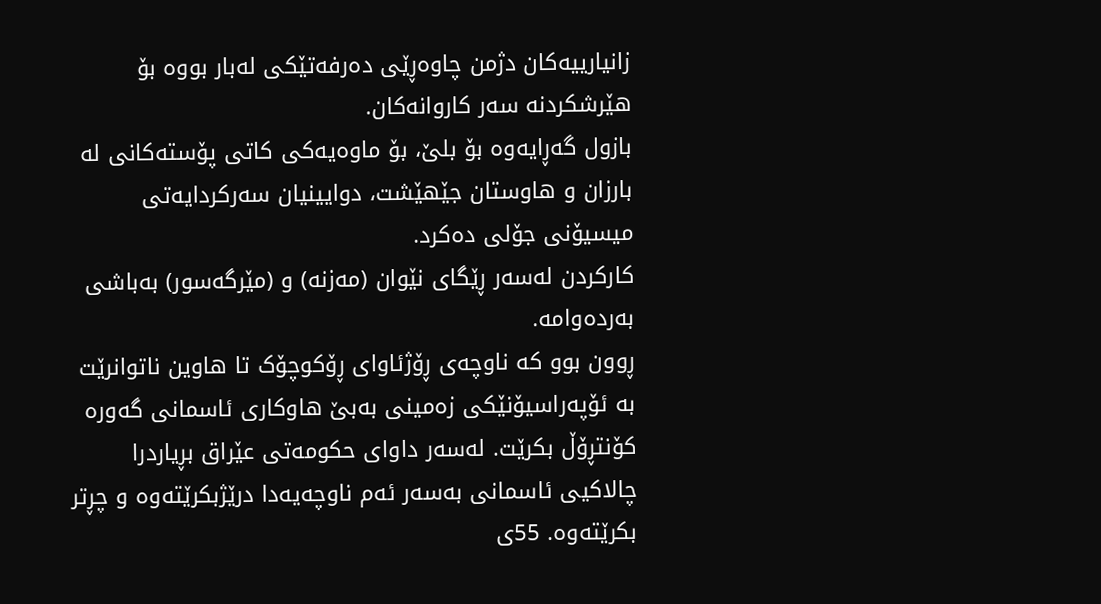زانیارییەکان دژمن چاوەڕێی دەرفەتێکی لەبار بووە بۆ هێرشکردنە سەر کاروانەکان.
بازول گەڕایەوە بۆ بلێ، بۆ ماوەیەکی کاتی پۆستەکانی لە بارزان و هاوستان جێهێشت، دوایینیان سەرکردایەتی میسیۆنی جۆلی دەکرد.
کارکردن لەسەر ڕێگای نێوان (مەزنە) و (مێرگەسور) بەباشی بەردەوامە.
ڕوون بوو کە ناوچەی ڕۆژئاوای ڕۆکوچۆک تا هاوین ناتوانرێت بە ئۆپەراسیۆنێکی زەمینی بەبێ هاوکاری ئاسمانی گەورە کۆنتڕۆڵ بکرێت. لەسەر داوای حکومەتی عێراق بڕیاردرا چالاکیی ئاسمانی بەسەر ئەم ناوچەیەدا درێژبکرێتەوە و چڕتر بکرێتەوە. 55ی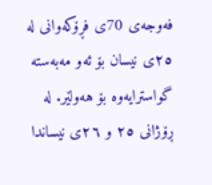فەوجەی 70ی فڕۆکەوانی لە ٢٥ی نیسان بۆ ئەو مەبەستە گواسترایەوە بۆ هەولێر. لە ڕۆژانی ٢٥ و ٢٦ی نیساندا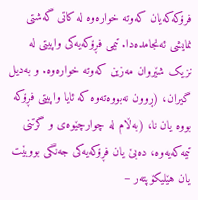فرۆکەکەیان کەوتە خوارەوە لە کاتی گەشتی نمایشی ئەنجامدەدا. تیمی فڕۆکەیەکی واپیتی لە نزیک شێروان مەزین کەوتە خوارەوە. و بەدیل گیران، (ڕوون نەبووەتەوە کە ئایا واپیتی فڕۆکە بووە یان نا، (بەڵام لە چوارچێوەی و گرتنی تیمەکەیەوە، دەبێ یان فڕۆکەیەکی جەنگی بووبێت یان هێلیکۆپتەر –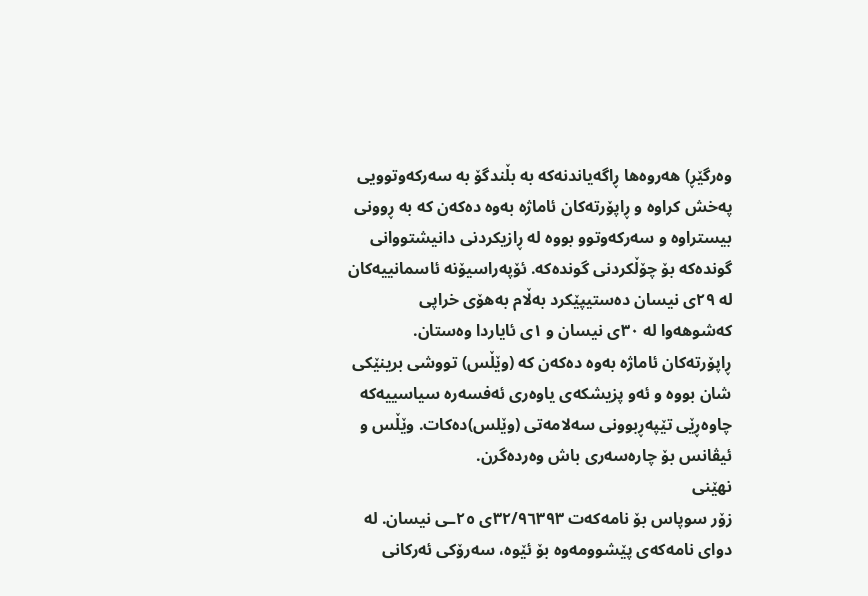وەرگێڕ) هەروەها ڕاگەیاندنەکە بە بڵندگۆ بە سەرکەوتوویی پەخش کراوە و ڕاپۆرتەکان ئاماژە بەوە دەکەن کە بە ڕوونی بیستراوە و سەرکەوتوو بووە لە ڕازیکردنی دانیشتووانی گوندەکە بۆ چۆڵکردنی گوندەکە. ئۆپەراسیۆنە ئاسمانییەکان لە ٢٩ی نیسان دەستیپێکرد بەڵام بەهۆی خراپی کەشوهەوا لە ٣٠ی نیسان و ١ی ئایاردا وەستان.
ڕاپۆرتەکان ئاماژە بەوە دەکەن کە (وێڵس) تووشی برینێکی شان بووە و ئەو پزیشکەی یاوەری ئەفسەرە سیاسییەکە چاوەڕێی تێپەڕبوونی سەلامەتی (وێلس)دەکات. وێڵس و ئیڤانس بۆ چارەسەری باش وەردەگرن.
نهێنی
زۆر سوپاس بۆ نامەکەت ٣٢/٩٦٣٩٣ی ٢٥ـی نیسان. لە دوای نامەکەی پێشوومەوە بۆ ئێوە، سەرۆکی ئەرکانی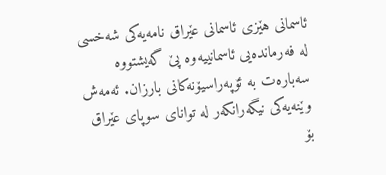ئاسمانی هێزی ئاسمانی عێراق نامەیەکی شەخسی لە فەرماندەیی ئاسمانییەوە پێ گەیشتووە سەبارەت بە ئۆپەراسیۆنەکانی بارزان. ئەمەش وێنەیەکی نیگەرانکەر لە توانای سوپای عێراق بۆ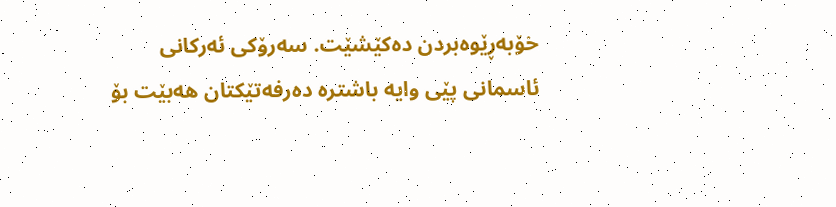خۆبەڕێوەبردن دەکێشێت. سەرۆکی ئەرکانی ئاسمانی پێی وایە باشترە دەرفەتێکتان هەبێت بۆ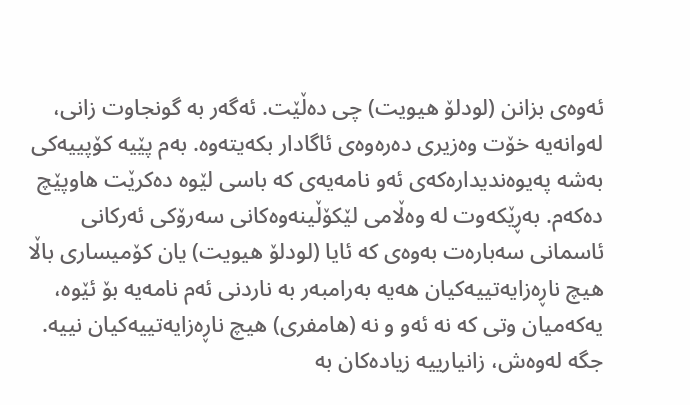ئەوەی بزانن (لودلۆ هیویت) چی دەڵێت. ئەگەر بە گونجاوت زانی، لەوانەیە خۆت وەزیری دەرەوەی ئاگادار بکەیتەوە. بەم پێیە کۆپییەکی بەشە پەیوەندیدارەکەی ئەو نامەیەی کە باسی لێوە دەکرێت هاوپێچ دەکەم. بەڕێکەوت لە وەڵامی لێکۆڵینەوەکانی سەرۆکی ئەرکانی ئاسمانی سەبارەت بەوەی کە ئایا (لودلۆ هیویت) یان کۆمیساری باڵا هیچ ناڕەزایەتییەکیان هەیە بەرامبەر بە ناردنی ئەم نامەیە بۆ ئێوە، یەکەمیان وتی کە نە ئەو و نە (هامفری) هیچ ناڕەزایەتییەکیان نییە. جگە لەوەش، زانیارییە زیادەکان بە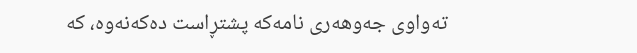تەواوی جەوهەری نامەکە پشتڕاست دەکەنەوە، کە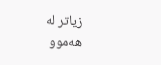زیاتر لە هەموو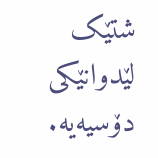شتێک لێدوانێکی دۆسیەیە.